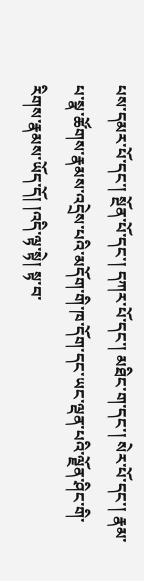པས་དམར་པོ་དང་། སྔོན་པོ་དང་། དཀར་པོ་དང་། མཐིང་ག་དང་། སེར་པོ་དང་། རྣམ་པ་སྣ་ཚོགས་རྣམས་འདྲེས་པའི་མདོག་གི་ཁ་དོག་དང་ཡང་ལྡན་པའི་ལྗོན་ཤིང་གི་རིགས་རྣམས་ཡོད་དོ། །འདི་ལྟ་སྟེ། སྟ་བ་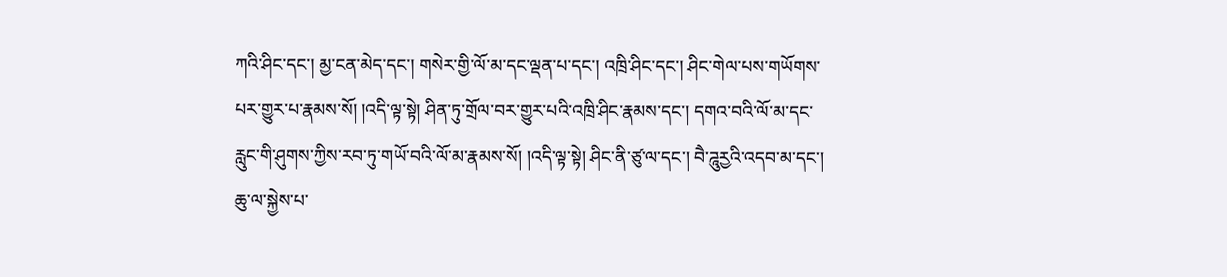ཀའི་ཤིང་དང་། མྱ་ངན་མེད་དང་། གསེར་གྱི་ལོ་མ་དང་ལྡན་པ་དང་། འཁྲི་ཤིང་དང་། ཤིང་གེལ་པས་གཡོགས་པར་གྱུར་པ་རྣམས་སོ། །འདི་ལྟ་སྟེ། ཤིན་ཏུ་གྲོལ་བར་གྱུར་པའི་འཁྲི་ཤིང་རྣམས་དང་། དགའ་བའི་ལོ་མ་དང་རླུང་གི་ཤུགས་ཀྱིས་རབ་ཏུ་གཡོ་བའི་ལོ་མ་རྣམས་སོ། །འདི་ལྟ་སྟེ། ཤིང་ནི་ཙུ་ལ་དང་། བཻ་ཌཱུརྱའི་འདབ་མ་དང་། ཆུ་ལ་སྐྱེས་པ་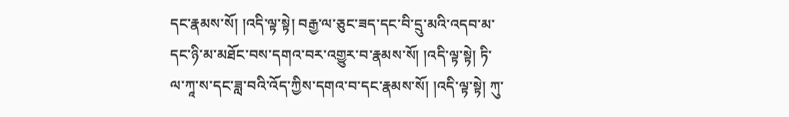དང་རྣམས་སོ། །འདི་ལྟ་སྟེ། བརྒྱ་ལ་ཅུང་ཟད་དང་བི་དྲུ་མའི་འདབ་མ་དང་ཉི་མ་མཐོང་བས་དགའ་བར་འགྱུར་བ་རྣམས་སོ། །འདི་ལྟ་སྟེ། ཏི་ལ་ཀཱ་ས་དང་ཟླ་བའི་འོད་ཀྱིས་དགའ་བ་དང་རྣམས་སོ། །འདི་ལྟ་སྟེ། ཀུ་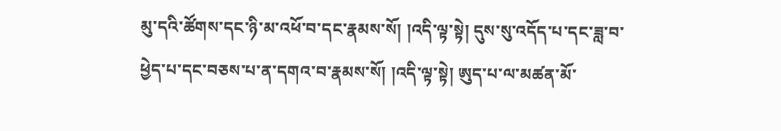མུ་དའི་ཚོགས་དང་ཉི་མ་འཕོ་བ་དང་རྣམས་སོ། །འདི་ལྟ་སྟེ། དུས་སུ་འདོད་པ་དང་ཟླ་བ་ཕྱེད་པ་དང་བཅས་པ་ན་དགའ་བ་རྣམས་སོ། །འདི་ལྟ་སྟེ། ཨུད་པ་ལ་མཚན་མོ་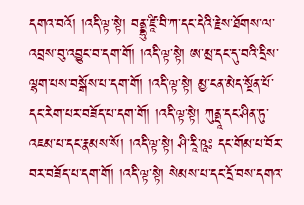དགའ་བའོ། །འདི་ལྟ་སྟེ། བནྡྷུ་ཛཱི་བི་ཀ་དང་དེའི་རྗེས་ཐོགས་ལ་འབྲས་བུ་འབྱུང་བ་དག་གོ། །འདི་ལྟ་སྟེ། ཨ་མྲ་དང་དུ་བའི་དྲིས་ལྷག་པས་བསྒོས་པ་དག་གོ། །འདི་ལྟ་སྟེ། མྱ་ངན་མེད་སྔོན་པོ་དང་རེག་པར་བཟོད་པ་དག་གོ། །འདི་ལྟ་སྟེ། ཀུནྡཱ་དང་ཤིན་ཏུ་འཇམ་པ་དང་རྣམས་སོ། །འདི་ལྟ་སྟེ། ཤི་རཱི་ཥཱཿ དང་གོམ་པ་བོར་བར་བཟོད་པ་དག་གོ། །འདི་ལྟ་སྟེ། སེམས་པ་དང་དྲོ་བས་དགའ་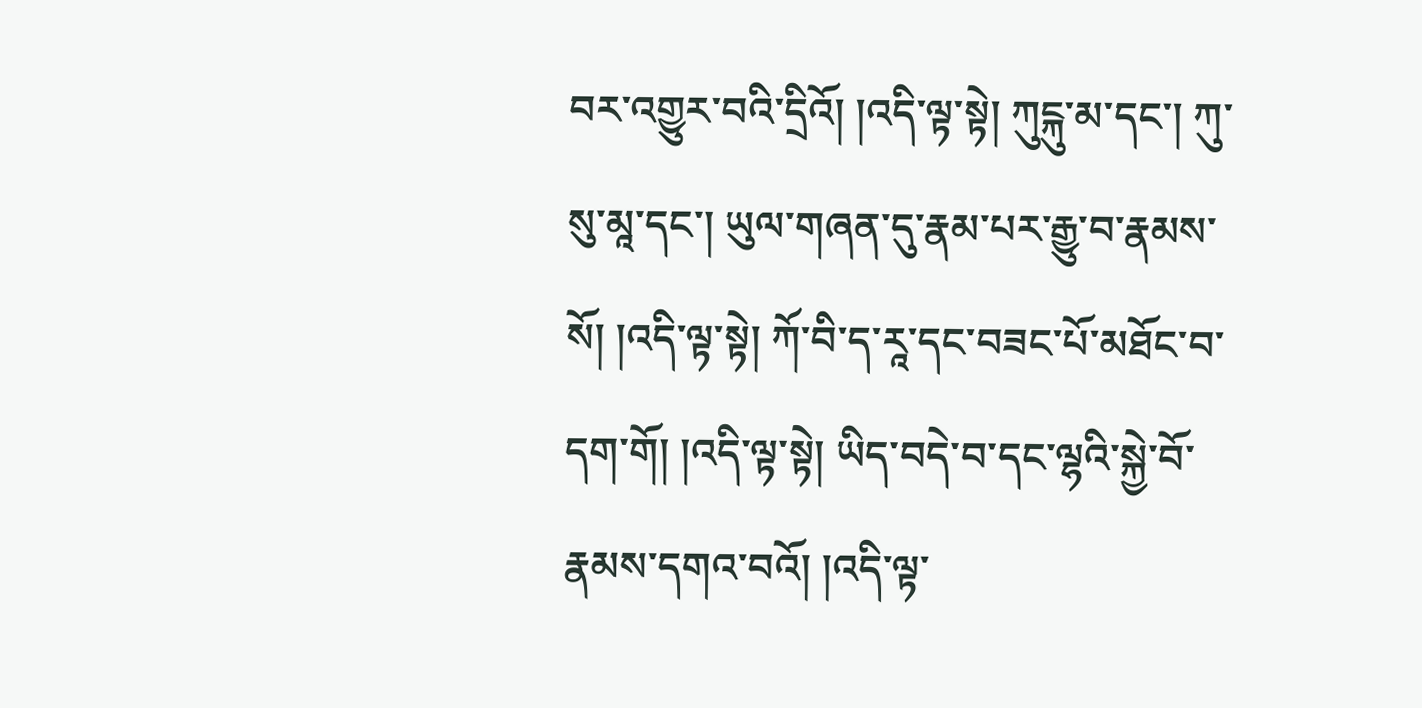བར་འགྱུར་བའི་དྲིའོ། །འདི་ལྟ་སྟེ། ཀུངྐུ་མ་དང་། ཀུ་སུ་མཱ་དང་། ཡུལ་གཞན་དུ་རྣམ་པར་རྒྱུ་བ་རྣམས་སོ། །འདི་ལྟ་སྟེ། ཀོ་བི་ད་རཱ་དང་བཟང་པོ་མཐོང་བ་དག་གོ། །འདི་ལྟ་སྟེ། ཡིད་བདེ་བ་དང་ལྷའི་སྐྱེ་བོ་རྣམས་དགའ་བའོ། །འདི་ལྟ་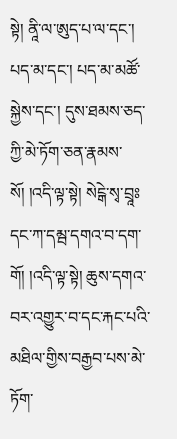སྟེ། ནཱི་ལ་ཨུད་པ་ལ་དང་། པད་མ་དང་། པད་མ་མཚོ་སྐྱེས་དང་། དུས་ཐམས་ཅད་ཀྱི་མེ་ཏོག་ཅན་རྣམས་སོ། །འདི་ལྟ་སྟེ། སེངྒེ་སྭ་བྲཱཿ དང་ཀ་དམྦ་དགའ་བ་དག་གོ། །འདི་ལྟ་སྟེ། ཆུས་དགའ་བར་འགྱུར་བ་དང་རྐང་པའི་མཐིལ་གྱིས་བརྒྱབ་པས་མེ་ཏོག་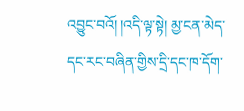འབྱུང་བའོ། །འདི་ལྟ་སྟེ། མྱ་ངན་མེད་དང་རང་བཞིན་གྱིས་དྲི་དང་ཁ་དོག་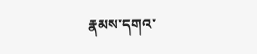རྣམས་དགའ་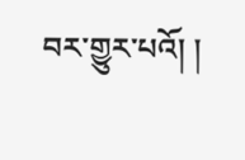བར་གྱུར་པའོ། །